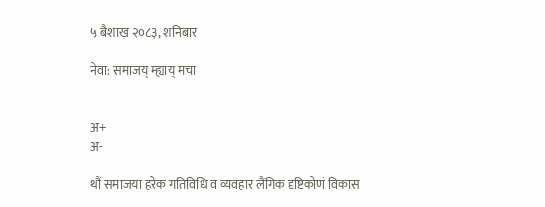५ बैशाख २०८३, शनिबार

नेवा: समाजय् म्ह्याय् मचा


अ+
अ-

थौं समाजया हरेक गतिविधि व व्यवहार लैंगिक दृष्टिकोणं विकास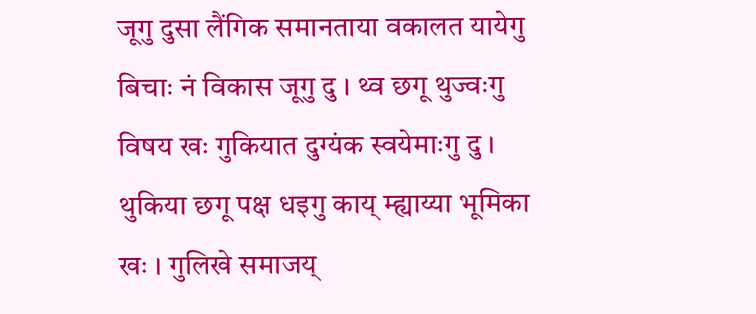जूगु दुसा लैंगिक समानताया वकालत यायेगु बिचाः नं विकास जूगु दु । थ्व छगू थुज्वःगु विषय खः गुकियात दुग्यंक स्वयेमाःगु दु । थुकिया छगू पक्ष धइगु काय् म्ह्याय्या भूमिका खः । गुलिखे समाजय्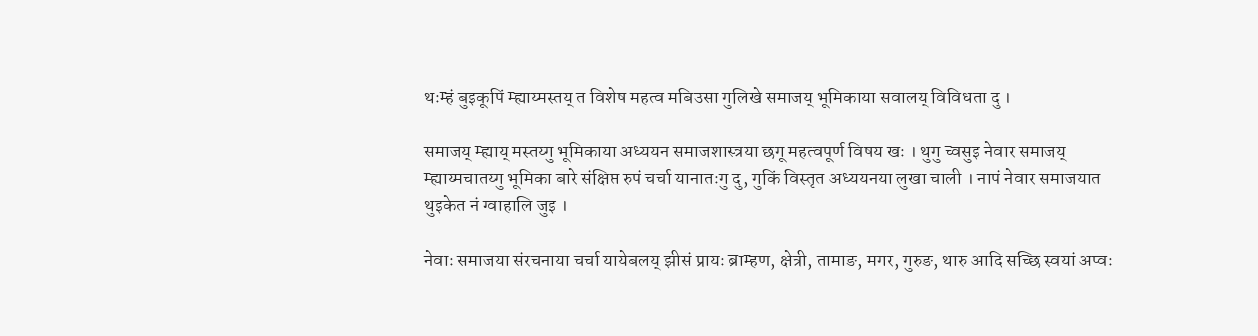थःम्हं बुइकूपिं म्ह्याय्मस्तय् त विशेष महत्व मबिउसा गुलिखे समाजय् भूमिकाया सवालय् विविधता दु ।

समाजय् म्ह्याय् मस्तय्गु भूमिकाया अध्ययन समाजशास्त्रया छगू महत्वपूर्ण विषय खः । थुगु च्वसुइ नेवार समाजय् म्ह्याय्मचातय्गु भूमिका बारे संक्षिप्त रुपं चर्चा यानातःगु दु, गुकिं विस्तृत अध्ययनया लुखा चाली । नापं नेवार समाजयात थुइकेत नं ग्वाहालि जुइ ।

नेवाः समाजया संरचनाया चर्चा यायेबलय् झीसं प्रायः ब्राम्हण, क्षेत्री, तामाङ, मगर, गुरुङ, थारु आदि सच्छि स्वयां अप्वः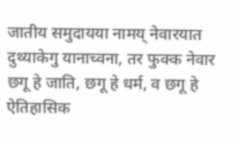जातीय समुदायया नामय् नेवारयात दुथ्याकेगु यानाच्वना, तर फुक्क नेवार छगू हे जाति, छगू हे धर्म, व छगू हे ऐतिहासिक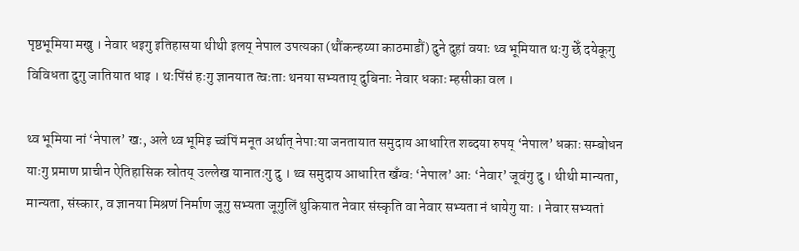पृष्ठभूमिया मखु । नेवार धइगु इतिहासया थीथी इलय् नेपाल उपत्यका (थौंकन्हय्या काठमाडौं) दुने दुहां वयाः थ्व भूमियात थःगु छेँ दयेकूगु विविधता दुगु जातियात धाइ । थःपिंसं हःगु ज्ञानयात त्वःताः थनया सभ्यताय् दुबिनाः नेवार धकाः म्हसीका वल ।

थ्व भूमिया नां ‘नेपाल’ खः, अले थ्व भूमिइ च्वंपिं मनूत अर्थात् नेपाःया जनतायात समुदाय आधारित शब्दया रुपय् ‘नेपाल’ धकाः सम्बोधन याःगु प्रमाण प्राचीन ऐतिहासिक स्रोतय् उल्लेख यानातःगु दु । थ्व समुदाय आधारित खँग्वः ‘नेपाल’ आः ‘नेवार’ जूवंगु दु । थीथी मान्यता, मान्यता, संस्कार, व ज्ञानया मिश्रणं निर्माण जूगु सभ्यता जूगुलिं थुकियात नेवार संस्कृति वा नेवार सभ्यता नं धायेगु याः । नेवार सभ्यतां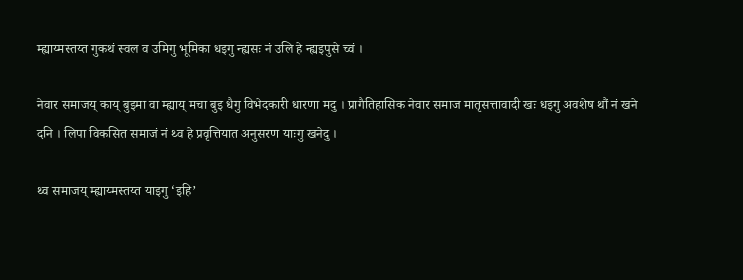म्ह्याय्मस्तय्त गुकथं स्वल व उमिगु भूमिका धइगु न्ह्यसः नं उलि हे न्ह्यइपुसे च्वं ।

नेवार समाजय् काय् बुइमा वा म्ह्याय् मचा बुइ धैगु विभेदकारी धारणा मदु । प्रागैतिहासिक नेवार समाज मातृसत्तावादी खः धइगु अवशेष थौं नं खने दनि । लिपा विकसित समाजं नं थ्व हे प्रवृत्तियात अनुसरण याःगु खनेदु ।

थ्व समाजय् म्ह्याय्मस्तय्त याइगु ‘इहि’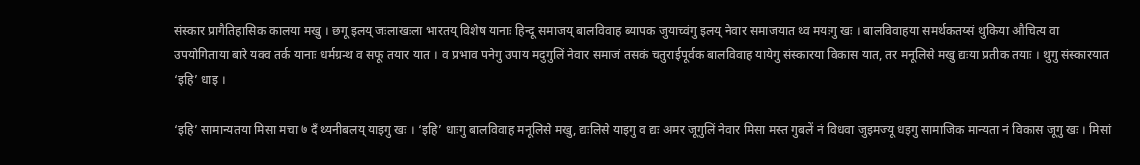संस्कार प्रागैतिहासिक कालया मखु । छगू इलय् जःलाखःला भारतय् विशेष यानाः हिन्दू समाजय् बालविवाह ब्यापक जुयाच्वंगु इलय् नेवार समाजयात थ्व मयःगु खः । बालविवाहया समर्थकतय्सं थुकिया औचित्य वा उपयोगिताया बारे यक्व तर्क यानाः धर्मग्रन्थ व सफू तयार यात । व प्रभाव पनेगु उपाय मदुगुलिं नेवार समाजं तसकं चतुराईपूर्वक बालविवाह यायेगु संस्कारया विकास यात, तर मनूलिसे मखु द्यःया प्रतीक तयाः । थुगु संस्कारयात ‘इहि’ धाइ ।

‘इहि’ सामान्यतया मिसा मचा ७ दँ थ्यनीबलय् याइगु खः । ‘इहि’ धाःगु बालविवाह मनूलिसे मखु, द्यःलिसे याइगु व द्यः अमर जूगुलिं नेवार मिसा मस्त गुबलें नं विधवा जुइमज्यू धइगु सामाजिक मान्यता नं विकास जूगु खः । मिसां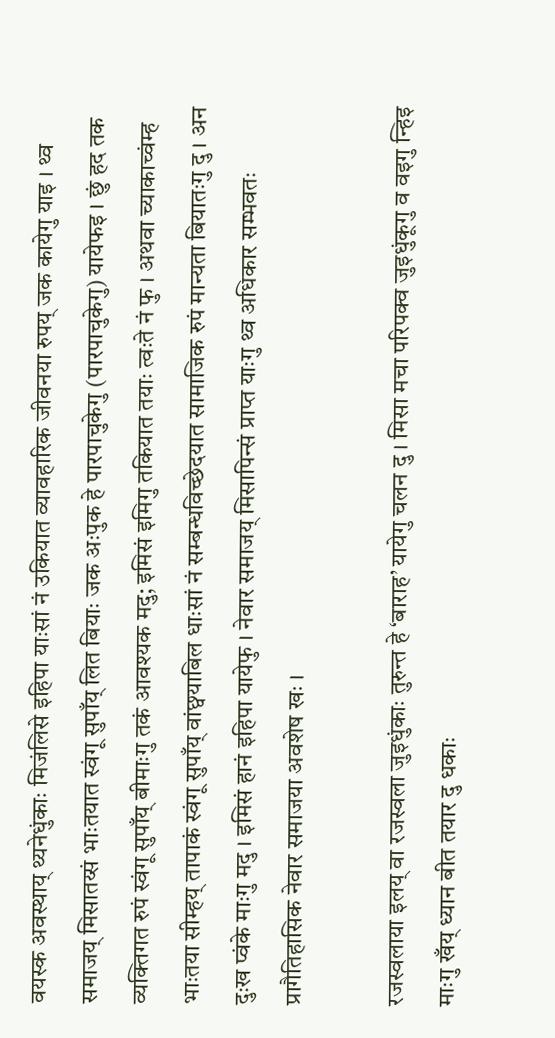वयस्क अवस्थाय् थ्यनेधुंकाः मिजंलिसे इहिपा याःसां नं उकियात व्यावहारिक जीवनया रुपय् जक कायेगु याइ । थ्व समाजय् मिसातय्सं भाःतयात स्वंगू सुपाँय् लित बियाः जक अःपुक हे पारपाचुकेगु (पारपाचुकेगु) यायेफइ । छुं हद तक व्यक्तिगत रुपं स्वंगू सुपाँय् बीमाःगु तकं आवश्यक मदु; इमिसं इमिगु तकियात तयाः त्वःते नं फु । अथवा च्याकाच्वंम्ह भाःतया सीम्हय् तापाकं स्वंगू सुपाँय् वांछ्वयाबिल धाःसां नं सम्बन्धविच्छेदयात सामाजिक रुपं मान्यता बियातःगु दु । अन दुःख प्वंके माःगु मदु । इमिसं हानं इहिपा यायेफु । नेवार समाजय् मिसापिन्सं प्राप्त याःगु थ्व अधिकार सम्भवतः प्रागैतिहासिक नेवार समाजया अवशेष खः ।

रजस्वलाया इलय् वा रजस्वला जुइधुंकाः तुरुन्त हे ‘बाराह’ यायेगु चलन दु । मिसा मचा परिपक्व जुइधुंकूगु व वइगु न्हिइ माःगु खँय् ध्यान बीत तयार दु धकाः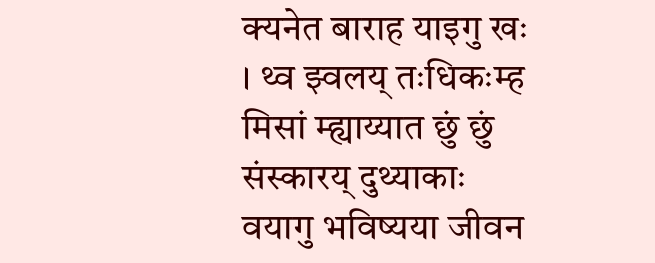क्यनेत बाराह याइगु खः । थ्व झ्वलय् तःधिकःम्ह मिसां म्ह्याय्यात छुं छुं संस्कारय् दुथ्याकाः वयागु भविष्यया जीवन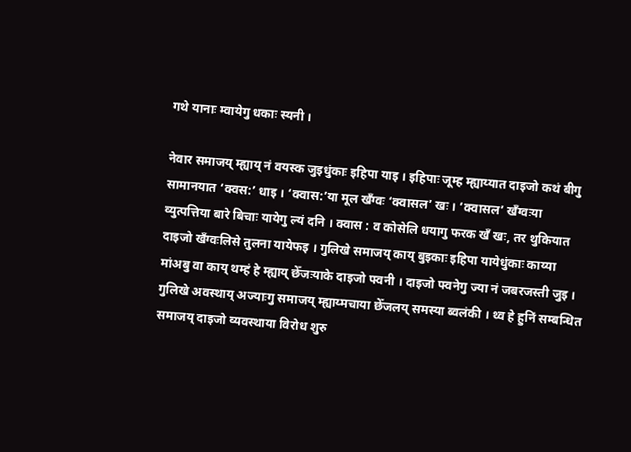गथे यानाः म्वायेगु धकाः स्यनी ।

नेवार समाजय् म्ह्याय् नं वयस्क जुइधुंकाः इहिपा याइ । इहिपाः जूम्ह म्ह्याय्यात दाइजो कथं बीगु सामानयात ‘क्वस:’ धाइ । ‘क्वास:’या मूल खँग्वः ‘क्वासल’ खः । ‘क्वासल’ खँग्वःया व्युत्पत्तिया बारे बिचाः यायेगु ल्यं दनि । क्वास : व कोसेलि धयागु फरक खँ खः, तर थुकियात दाइजो खँग्वःलिसे तुलना यायेफइ । गुलिखे समाजय् काय् बुइकाः इहिपा यायेधुंकाः काय्या मांअबु वा काय् थम्हं हे म्ह्याय् छेँजःयाके दाइजो फ्वनी । दाइजो फ्वनेगु ज्या नं जबरजस्ती जुइ । गुलिखे अवस्थाय् अज्याःगु समाजय् म्ह्याय्मचाया छेँजलय् समस्या ब्वलंकी । थ्व हे हुनिं सम्बन्धित समाजय् दाइजो व्यवस्थाया विरोध शुरु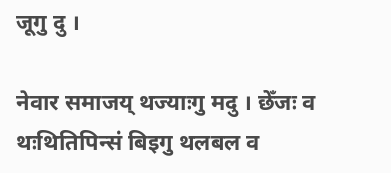जूगु दु ।

नेवार समाजय् थज्याःगु मदु । छेँजः व थःथितिपिन्सं बिइगु थलबल व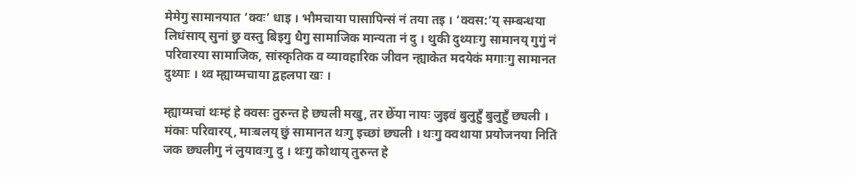मेमेगु सामानयात ‘क्वः’ धाइ । भौमचाया पासापिन्सं नं तया तइ । ‘क्वस:’य् सम्बन्धया लिधंसाय् सुनां छु वस्तु बिइगु धैगु सामाजिक मान्यता नं दु । थुकी दुथ्याःगु सामानय् गुगुं नं परिवारया सामाजिक, सांस्कृतिक व व्यावहारिक जीवन न्ह्याकेत मदयेकं मगाःगु सामानत दुथ्याः । थ्व म्ह्याय्मचाया द्वहलपा खः ।

म्ह्याय्मचां थःम्हं हे क्वसः तुरुन्त हे छ्यली मखु, तर छेँया नायः जुइवं बुलुहुँ बुलुहुँ छ्यली । मंकाः परिवारय्, माःबलय् छुं सामानत थःगु इच्छां छ्यली । थःगु क्वथाया प्रयोजनया नितिं जक छ्यलीगु नं लुयावःगु दु । थःगु कोथाय् तुरुन्त हे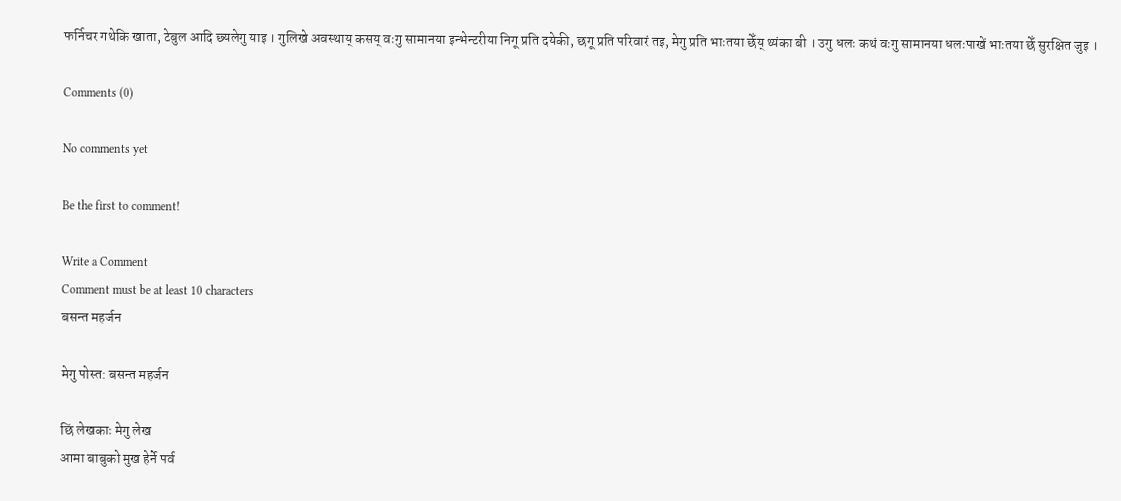फर्निचर गथेकि खाता, टेबुल आदि छ्यलेगु याइ । गुलिखे अवस्थाय् कसय् वःगु सामानया इन्भेन्टरीया निगू प्रति दयेकी, छगू प्रति परिवारं तइ, मेगु प्रति भाःतया छेँय् थ्यंका बी । उगु धलः कथं वःगु सामानया धलःपाखें भाःतया छेँ सुरक्षित जुइ ।

Comments (0)

No comments yet

Be the first to comment!

Write a Comment
Comment must be at least 10 characters
बसन्त महर्जन

मेगु पोस्त: बसन्त महर्जन

छिं लेखकाः मेगु लेख
आमा बाबुको मुख हेर्ने पर्व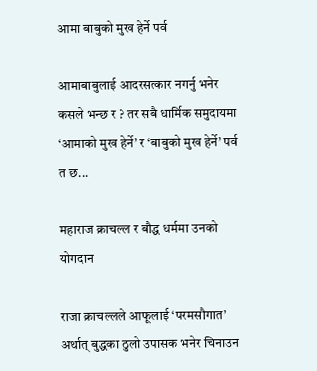आमा बाबुको मुख हेर्ने पर्व

आमाबाबुलाई आदरसत्कार नगर्नु भनेर कसले भन्छ र ? तर सबै धार्मिक समुदायमा ‘आमाको मुख हेर्ने’ र ‘बाबुको मुख हेर्ने’ पर्व त छ...

महाराज क्राचल्ल र बौद्ध धर्ममा उनको योगदान

राजा क्राचल्लले आफूलाई ‘परमसौगात’ अर्थात् बुद्धका ठुलो उपासक भनेर चिनाउन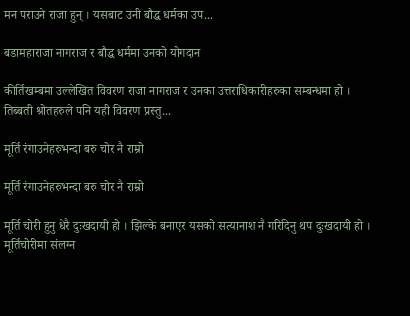मन पराउने राजा हुन् । यसबाट उनी बौद्ध धर्मका उप...

बडामहाराजा नागराज र बौद्ध धर्ममा उनको योगदान

कीर्तिखम्बमा उल्लेखित विवरण राजा नागराज र उनका उत्तराधिकारीहरुका सम्बन्धमा हो । तिब्बती श्रोतहरुले पनि यही विवरण प्रस्तु...

मूर्ति रंगाउनेहरुभन्दा बरु चोर नै राम्रो

मूर्ति रंगाउनेहरुभन्दा बरु चोर नै राम्रो

मूर्ति चोरी हुनु धेरै दुःखदायी हो । झिल्के बनाएर यसको सत्यानाश नै गरिदिनु थप दुःखदायी हो । मूर्तिचोरीमा संलग्न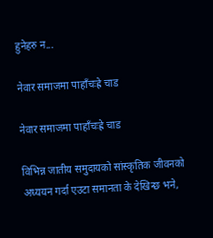हुनेहरु न...

नेवार समाजमा पाहाँचःह्रे चाड

नेवार समाजमा पाहाँचःह्रे चाड

विभिन्न जातीय समुदायको सांस्कृतिक जीवनको अध्ययन गर्दा एउटा समानता के देखिन्छ भने,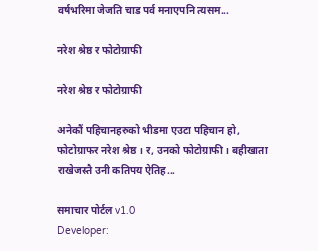वर्षभरिमा जेजति चाड पर्व मनाएपनि त्यसम...

नरेश श्रेष्ठ र फोटोग्राफी

नरेश श्रेष्ठ र फोटोग्राफी

अनेकौं पहिचानहरुको भीडमा एउटा पहिचान हो, फोटोग्राफर नरेश श्रेष्ठ । र, उनको फोटोग्राफी । बहीखाता राखेजस्तै उनी कतिपय ऐतिह...

समाचार पोर्टल v1.0
Developer: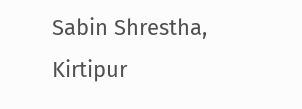Sabin Shrestha, Kirtipur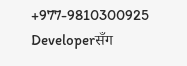+977-9810300925
Developerसँग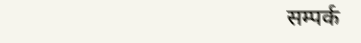सम्पर्क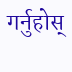गर्नुहोस्